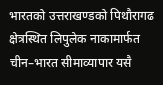भारतको उत्तराखण्डको पिथौरागढ क्षेत्रस्थित लिपुलेक नाकामार्फत चीन–भारत सीमाव्यापार यसै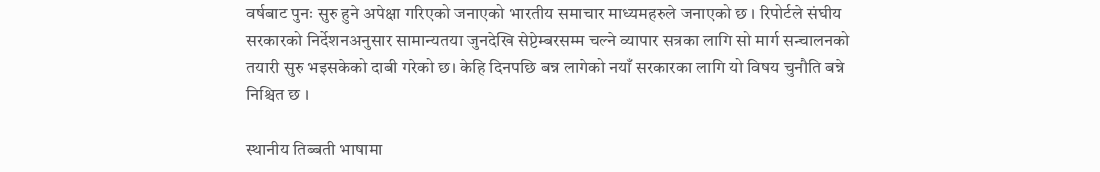वर्षबाट पुनः सुरु हुने अपेक्षा गरिएको जनाएको भारतीय समाचार माध्यमहरुले जनाएको छ । रिपोर्टले संघीय सरकारको निर्देशनअनुसार सामान्यतया जुनदेखि सेप्टेम्बरसम्म चल्ने व्यापार सत्रका लागि सो मार्ग सन्चालनको तयारी सुरु भइसकेको दाबी गरेको छ। केहि दिनपछि बन्न लागेको नयाँ सरकारका लागि यो विषय चुनौति बन्ने निश्चित छ ।

स्थानीय तिब्बती भाषामा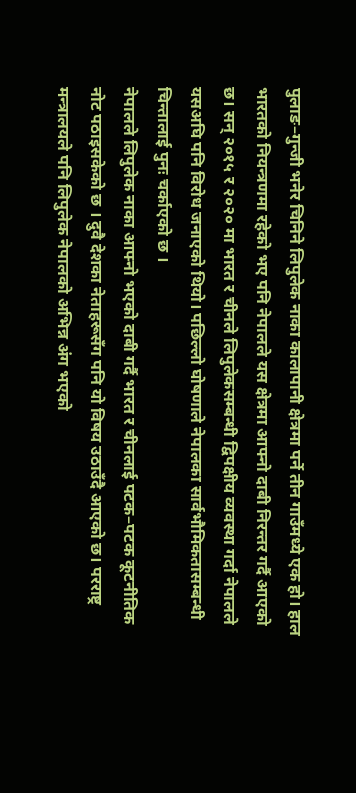पुलाङ–गुन्जी भनेर चिनिने लिपुलेक नाका कालापानी क्षेत्रमा पर्ने तीन गाउँमध्ये एक हो। हाल भारतको नियन्त्रणमा रहेको भए पनि नेपालले यस क्षेत्रमा आफ्नो दाबी निरन्तर गर्दै आएको छ। सन् २०१५ र २०२० मा भारत र चीनले लिपुलेकसम्बन्धी द्विपक्षीय व्यवस्था गर्दा नेपालले यसअघि पनि विरोध जनाएको थियो। पछिल्लो घोषणाले नेपालका सार्वभौमिकतासम्बन्धी चिन्तालाई पुनः चर्काएको छ ।
नेपालले लिपुलेक नाका आफ्नो भएको दाबी गर्दै भारत र चीनलाई पटक–पटक कूटनीतिक नोट पठाइसकेको छ । दुवै देशका नेताहरूसँग पनि यो विषय उठाउँदै आएको छ। परराष्ट्र मन्त्रालयले पनि लिपुलेक नेपालको अभिन्न अंग भएको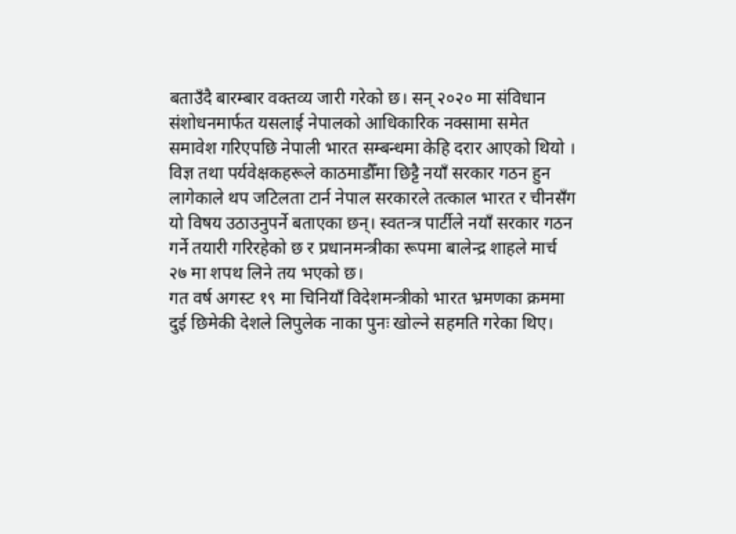बताउँदै बारम्बार वक्तव्य जारी गरेको छ। सन् २०२० मा संविधान संशोधनमार्फत यसलाई नेपालको आधिकारिक नक्सामा समेत समावेश गरिएपछि नेपाली भारत सम्बन्धमा केहि दरार आएको थियो ।
विज्ञ तथा पर्यवेक्षकहरूले काठमाडौँमा छिट्टै नयाँ सरकार गठन हुन लागेकाले थप जटिलता टार्न नेपाल सरकारले तत्काल भारत र चीनसँग यो विषय उठाउनुपर्ने बताएका छन्। स्वतन्त्र पार्टीले नयाँ सरकार गठन गर्ने तयारी गरिरहेको छ र प्रधानमन्त्रीका रूपमा बालेन्द्र शाहले मार्च २७ मा शपथ लिने तय भएको छ।
गत वर्ष अगस्ट १९ मा चिनियाँ विदेशमन्त्रीको भारत भ्रमणका क्रममा दुई छिमेकी देशले लिपुलेक नाका पुनः खोल्ने सहमति गरेका थिए।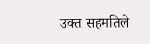उक्त सहमतिले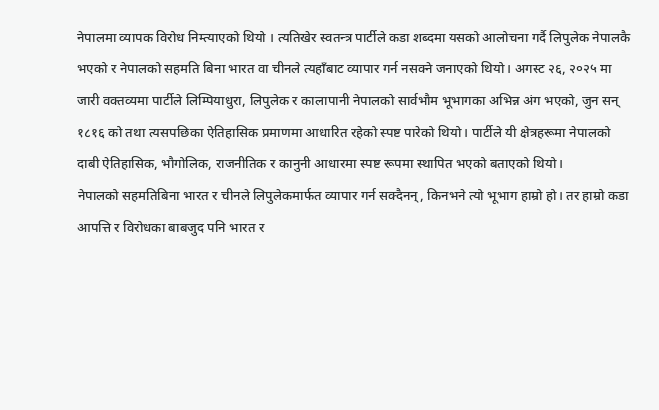नेपालमा व्यापक विरोध निम्त्याएको थियो । त्यतिखेर स्वतन्त्र पार्टीले कडा शब्दमा यसको आलोचना गर्दै लिपुलेक नेपालकै भएको र नेपालको सहमति बिना भारत वा चीनले त्यहाँबाट व्यापार गर्न नसक्ने जनाएको थियो। अगस्ट २६, २०२५ मा जारी वक्तव्यमा पार्टीले लिम्पियाधुरा, लिपुलेक र कालापानी नेपालको सार्वभौम भूभागका अभिन्न अंग भएको, जुन सन् १८१६ को तथा त्यसपछिका ऐतिहासिक प्रमाणमा आधारित रहेको स्पष्ट पारेको थियो। पार्टीले यी क्षेत्रहरूमा नेपालको दाबी ऐतिहासिक, भौगोलिक, राजनीतिक र कानुनी आधारमा स्पष्ट रूपमा स्थापित भएको बताएको थियो।
नेपालको सहमतिबिना भारत र चीनले लिपुलेकमार्फत व्यापार गर्न सक्दैनन्, किनभने त्यो भूभाग हाम्रो हो। तर हाम्रो कडा आपत्ति र विरोधका बाबजुद पनि भारत र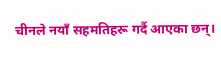चीनले नयाँ सहमतिहरू गर्दै आएका छन्।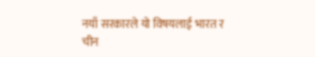नयाँ सरकारले यो विषयलाई भारत र चीन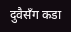दुवैसँग कडा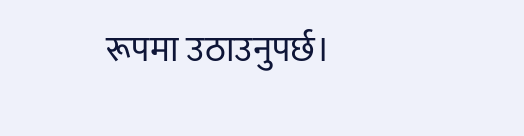रूपमा उठाउनुपर्छ।